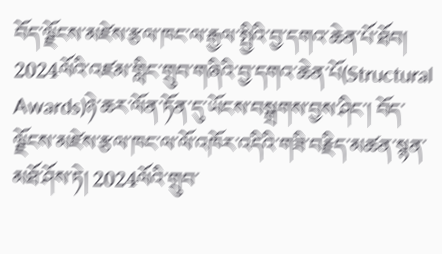བོད་ལྗོངས་མཛེས་རྩལ་ཁང་ལ་རྒྱལ་སྤྱིའི་བྱ་དགའ་ཆེན་པོ་ཐོབ།
2024ལོའི་འཛམ་གླིང་གྲུབ་གཞིའི་བྱ་དགའ་ཆེན་པོ(Structural Awards)ཉེ་ཆར་ལོན་ཏོན་དུ་ཡོངས་བསྒྲགས་བྱས་ཤིང་། བོད་ལྗོངས་མཛེས་རྩལ་ཁང་ལ་ལོ་འཁོར་འདིའི་གཟི་བརྗིད་མཚན་སྙན་མཐོ་ཤོས་ཏེ། 2024ལོའི་གྲུབ་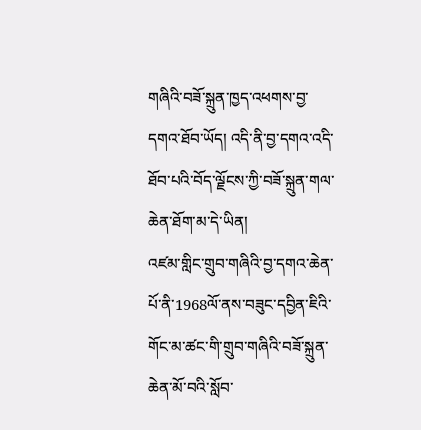གཞིའི་བཟོ་སྐྲུན་ཁྱད་འཕགས་བྱ་དགའ་ཐོབ་ཡོད། འདི་ནི་བྱ་དགའ་འདི་ཐོབ་པའི་བོད་ལྗོངས་ཀྱི་བཟོ་སྐྲུན་གལ་ཆེན་ཐོག་མ་དེ་ཡིན།
འཛམ་གླིང་གྲུབ་གཞིའི་བྱ་དགའ་ཆེན་པོ་ནི་1968ལོ་ནས་བཟུང་དབྱིན་ཇིའི་གོང་མ་ཚང་གི་གྲུབ་གཞིའི་བཟོ་སྐྲུན་ཆེན་མོ་བའི་སློབ་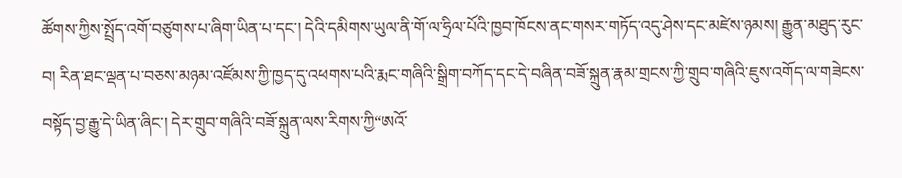ཚོགས་ཀྱིས་སྤྲོད་འགོ་བཙུགས་པ་ཞིག་ཡིན་པ་དང་། དེའི་དམིགས་ཡུལ་ནི་གོ་ལ་ཧྲིལ་པོའི་ཁྱབ་ཁོངས་ནང་གསར་གཏོད་འདུ་ཤེས་དང་མཛེས་ཉམས། རྒྱུན་མཐུད་རུང་བ། རིན་ཐང་ལྡན་པ་བཅས་མཉམ་འཛོམས་ཀྱི་ཁྱད་དུ་འཕགས་པའི་རྨང་གཞིའི་སྒྲིག་བཀོད་དང་དེ་བཞིན་བཟོ་སྐྲུན་རྣམ་གྲངས་ཀྱི་གྲུབ་གཞིའི་ཇུས་འགོད་ལ་གཟེངས་བསྟོད་བྱ་རྒྱུ་དེ་ཡིན་ཞིང་། དེར་གྲུབ་གཞིའི་བཟོ་སྐྲུན་ལས་རིགས་ཀྱི“ཨའོ་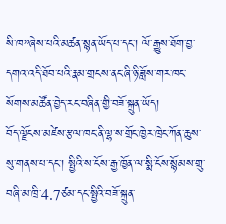སི་ཁ”ཞེས་པའི་མཚན་སྙན་ཡོད་པ་དང་། ལོ་རྒྱུས་ཐོག་བྱ་དགའ་འདི་ཐོབ་པའི་རྣམ་གྲངས་ནང་ཞི་ཉི་ཟློས་གར་ཁང་སོགས་མཚོན་བྱེད་རང་བཞིན་གྱི་བཟོ་སྐྲུན་ཡོད།
བོད་ལྗོངས་མཛེས་རྩལ་ཁང་ནི་ལྷ་ས་གྲོང་ཁྱེར་ཁྲེང་ཀོན་ཆུས་སུ་གནས་པ་དང་། སྤྱིའི་ས་ངོས་རྒྱ་ཁྱོན་ལ་སྨི་ངོས་སྙོམས་གྲུ་བཞི་མ་ཁྲི་4.7ཙམ་དང་སྤྱིའི་བཟོ་སྐྲུན་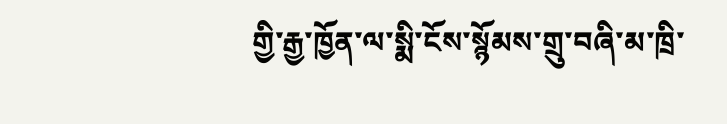གྱི་རྒྱ་ཁྱོན་ལ་སྨི་ངོས་སྙོམས་གྲུ་བཞི་མ་ཁྲི་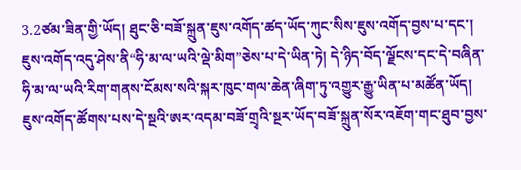3.2ཙམ་ཟིན་གྱི་ཡོད། ཐུང་ཅི་བཟོ་སྐྲུན་ཇུས་འགོད་ཚད་ཡོད་ཀུང་སིས་ཇུས་འགོད་བྱས་པ་དང་། ཇུས་འགོད་འདུ་ཤེས་ནི“ཧི་མ་ལ་ཡའི་ལྡེ་མིག”ཅེས་པ་དེ་ཡིན་ཏེ། དེ་ཉིད་བོད་ལྗོངས་དང་དེ་བཞིན་ཧི་མ་ལ་ཡའི་རིག་གནས་ངོམས་སའི་སྐར་ཁུང་གལ་ཆེན་ཞིག་ཏུ་འགྱུར་རྒྱུ་ཡིན་པ་མཚོན་ཡོད། ཇུས་འགོད་ཚོགས་པས་དེ་སྔའི་ཨར་འདམ་བཟོ་གྲྭའི་སྔར་ཡོད་བཟོ་སྐྲུན་སོར་འཇོག་གང་ཐུབ་བྱས་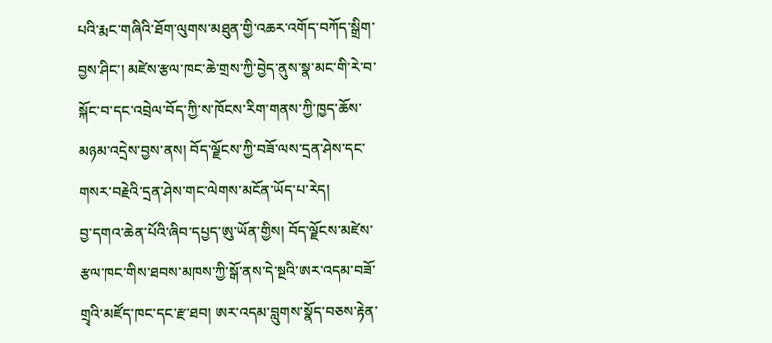པའི་རྨང་གཞིའི་ཐོག་ལུགས་མཐུན་གྱི་འཆར་འགོད་བཀོད་སྒྲིག་བྱས་ཤིང་། མཛེས་རྩལ་ཁང་ཆེ་གྲས་ཀྱི་བྱེད་ནུས་སྣ་མང་གི་རེ་བ་སྐོང་བ་དང་འབྲེལ་བོད་ཀྱི་ས་ཁོངས་རིག་གནས་ཀྱི་ཁྱད་ཆོས་མཉམ་འདྲེས་བྱས་ནས། བོད་ལྗོངས་ཀྱི་བཟོ་ལས་དྲན་ཤེས་དང་གསར་བརྗེའི་དྲན་ཤེས་གང་ལེགས་མངོན་ཡོད་པ་རེད།
བྱ་དགའ་ཆེན་པོའི་ཞིབ་དཔྱད་ཨུ་ཡོན་གྱིས། བོད་ལྗོངས་མཛེས་རྩལ་ཁང་གིས་ཐབས་མཁས་ཀྱི་སྒོ་ནས་དེ་སྔའི་ཨར་འདམ་བཟོ་གྲྭའི་མཛོད་ཁང་དང་རྫ་ཐབ། ཨར་འདམ་བླུགས་སྣོད་བཅས་རྟེན་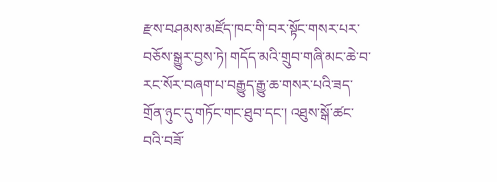རྫས་བཤམས་མཛོད་ཁང་གི་བར་སྟོང་གསར་པར་བཅོས་སྒྱུར་བྱས་ཏེ། གདོད་མའི་གྲུབ་གཞི་མང་ཆེ་བ་རང་སོར་བཞག་པ་བརྒྱུད་རྒྱུ་ཆ་གསར་པའི་ཟད་གྲོན་ཉུང་དུ་གཏོང་གང་ཐུབ་དང་། འཐུས་སྒོ་ཚང་བའི་བཟོ་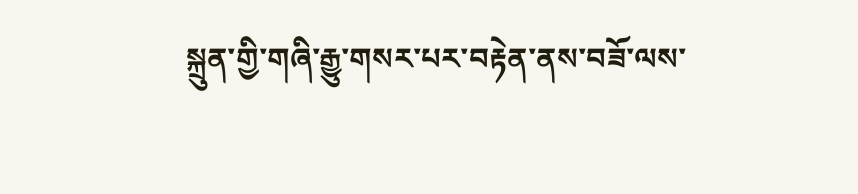སྐྲུན་གྱི་གཞི་རྒྱུ་གསར་པར་བརྟེན་ནས་བཟོ་ལས་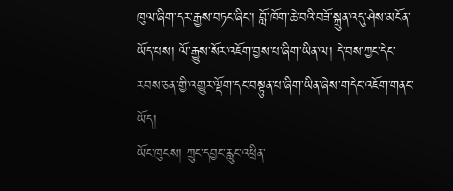ཁུལ་ཞིག་དར་རྒྱས་བཏང་ཞིང་། བློ་ཁོག་ཆེ་བའི་བཟོ་སྐྲུན་འདུ་ཤེས་མངོན་ཡོད་པས། ལོ་རྒྱུས་སོར་འཇོག་བྱས་པ་ཞིག་ཡིན་ལ། དེ་བས་ཀྱང་དེང་རབས་ཅན་གྱི་འགྱུར་ལྡོག་དང་བསྟུན་པ་ཞིག་ཡིན་ཞེས་གདེང་འཇོག་གནང་ཡོད།
ཡོང་ཁུངས། ཀྲུང་དབྱང་རླུང་འཕྲིན་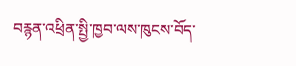བརྙན་འཕྲིན་སྤྱི་ཁྱབ་ལས་ཁུངས་བོད་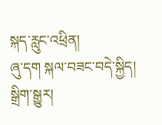སྐད་རླུང་འཕྲིན།
ཞུ་དག སྐལ་བཟང་བདེ་སྐྱིད།
སྒྲིག་སྒྱུར།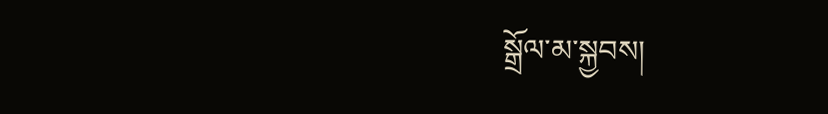སྒྲོལ་མ་སྐྱབས།